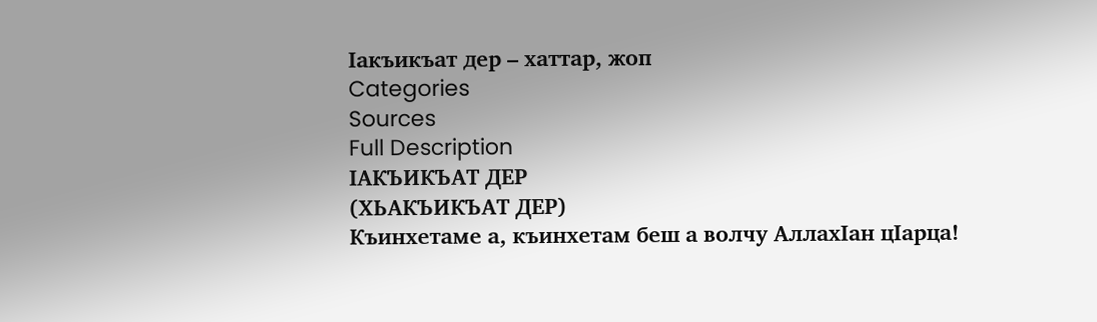Iакъикъат дер – хаттар, жоп
Categories
Sources
Full Description
IАКЪИКЪАТ ДЕР
(ХЬАКЪИКЪАТ ДЕР)
Къинхетаме а, къинхетам беш а волчу АллахIан цIарца!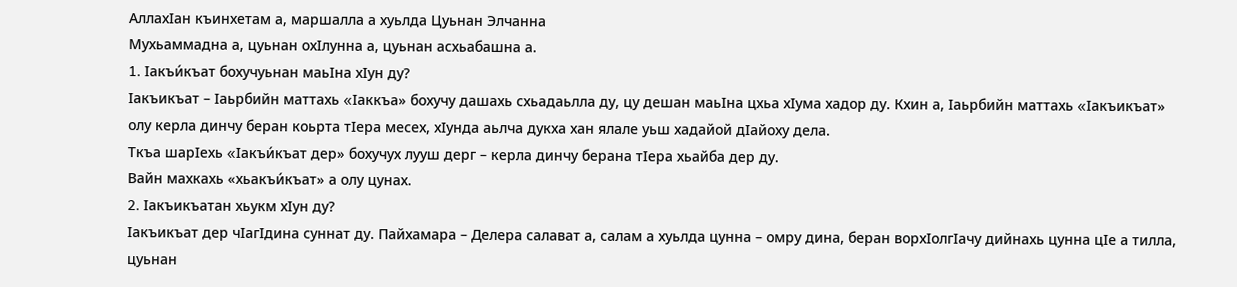АллахIан къинхетам а, маршалла а хуьлда Цуьнан Элчанна
Мухьаммадна а, цуьнан охIлунна а, цуьнан асхьабашна а.
1. Iакъи́къат бохучуьнан маьIна хIун ду?
Iакъикъат – Iаьрбийн маттахь «Iаккъа» бохучу дашахь схьадаьлла ду, цу дешан маьIна цхьа хIума хадор ду. Кхин а, Iаьрбийн маттахь «Iакъикъат» олу керла динчу беран коьрта тIера месех, хIунда аьлча дукха хан ялале уьш хадайой дIайоху дела.
Ткъа шарIехь «Iакъи́къат дер» бохучух лууш дерг – керла динчу берана тIера хьайба дер ду.
Вайн махкахь «хьакъи́къат» а олу цунах.
2. Iакъикъатан хьукм хIун ду?
Iакъикъат дер чIагIдина суннат ду. Пайхамара – Делера салават а, салам а хуьлда цунна – омру дина, беран ворхIолгIачу дийнахь цунна цIе а тилла, цуьнан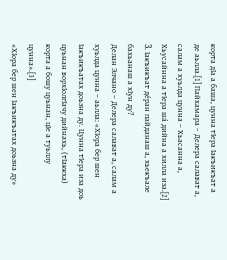корта дIа а баша, цунна тIера Iакъикъат а де аьлла.[1] Пайхамара – Делера салават а, салам а хуьлда цунна – Хьасанна а, Хьусайнна а тIера ша́ дийна а хилла иза.[2]
3. Iакъикъат де́ран пайданаш а, хьекъале бахьанаш а хIун ду?
Делан Элчано – Делера салават а, салам а хуьлда цунна – аьлла: «ХIора бер шен Iакъикъатах доьзна ду. Цунна тIера иза доь цуьнан ворхIолгIачу дийнахь, (тIаккха) корта а бошу цуьнан, цIе а туьллу цунна».[3]
«ХIора бер шен Iакъикъатах доьзна ду»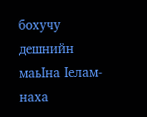бохучу дешнийн маьIна Iелам-наха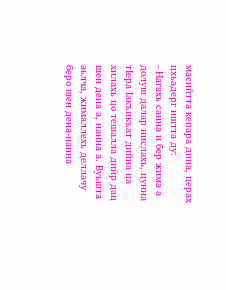масийтта кепара дина, церах цхьадерг иштта ду:
- Нагахь санна и бер жима а долуш далар нислахь, цунна тIера Iакъикъат дийна ца хилахь цо тешалла дийр дац шен дена а, нанна а. Вуьшта аьлча, жималлехь деллачу беро шен дена-нанна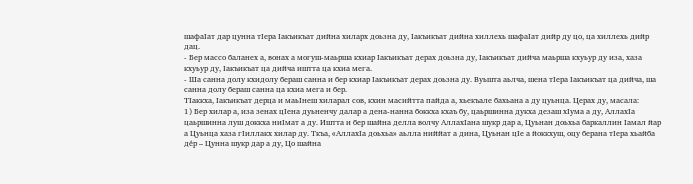шафаIат дар цунна тIера Iакъикъат дийна хиларх доьзна ду, Iакъикъат дийна хиллехь шафаIат дийр ду цо, ца хиллехь дийр дац.
- Бер массо баланех а, вонах а могуш-маьрша кхиар Iакъикъат дерах доьзна ду, Iакъикъат дийча маьрша кхуьур ду иза, хаза кхуьур ду, Iакъикъат ца дийча иштта ца кхиа мега.
- Ша санна долу кхидолу бераш санна и бер кхиар Iакъикъат дерах доьзна ду. Вуьшта аьлча, шена тIера Iакъикъат ца дийча, ша санна долу бераш санна ца кхиа мега и бер.
ТIаккха, Iакъикъат дерца и маьIнеш хиларал сов, кхин масийтта пайда а, хьекъале бахьана а ду цуьнца. Церах ду, масала:
1) Бер хилар а, иза зенах цIена дуьненчу далар а дена-нанна боккха кхаъ бу, цаьршинна дукха дезаш хIума а ду, АллахIа цаьршинна луш доккха ниIмат а ду. Иштта и бер шайна делла волчу АллахIана шукр дар а, Цуьнан доьхьа баркаллин Iамал йар а Цуьнца хаза гIиллакх хилар ду. Ткъа, «АллахIа доьхьа» аьлла ниййат а дина, Цуьнан цIе а йоккхуш, оцу берана тIера хьайба де́р – Цунна шукр дар а ду, Цо шайна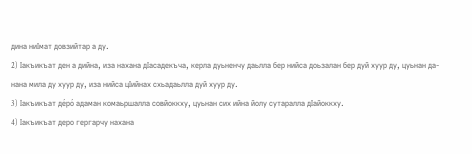дина ниIмат довзийтар а ду.
2) Iакъикъат ден а дийна, иза нахана дIасадекъча, керла дуьненчу даьлла бер нийса доьзалан бер дуй хуур ду, цуьнан да-нана мила ду хуур ду, иза нийса цIийнах схьадаьлла дуй хуур ду.
3) Iакъикъат де́ро́ адаман комаьршалла совйоккху, цуьнан сих ийна йолу сутаралла дIайоккху.
4) Iакъикъат деро гергарчу нахана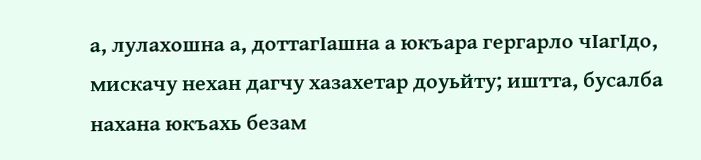а, лулахошна а, доттагIашна а юкъара гергарло чIагIдо, мискачу нехан дагчу хазахетар доуьйту; иштта, бусалба нахана юкъахь безам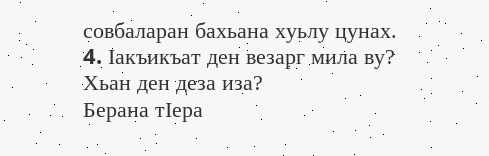совбаларан бахьана хуьлу цунах.
4. Iакъикъат ден везарг мила ву? Хьан ден деза иза?
Берана тIера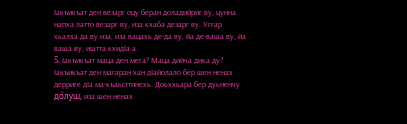Iакъикъат ден везарг оцу беран доладийриг ву, цунна напха латто везарг ву, иза кхаба дезарг ву. Уггар хьалха да ву иза, иза вацахь де-да ву, йа де-ваша ву, йа ваша ву, иштта кхидIа а.
5. Iакъикъат маца ден мега? Маца дийча дика ду?
Iакъикъат ден магаран хан дIайолало бер шен ненах дерриге дIа ма-къаьсттинехь. Доьххьара бер дуьненчу до́луш, иза шен ненах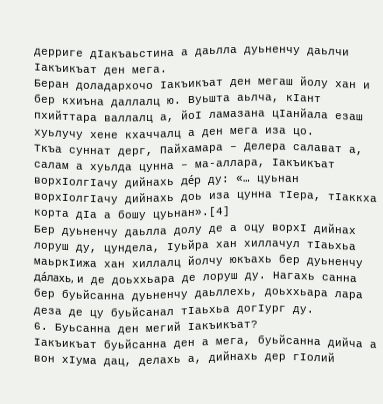дерриге дIакъаьстина а даьлла дуьненчу даьлчи Iакъикъат ден мега.
Беран доладархочо Iакъикъат ден мегаш йолу хан и бер кхиъна даллалц ю. Вуьшта аьлча, кIант пхийттара валлалц а, йоI ламазана цIанйала езаш хуьлучу хене кхаччалц а ден мега иза цо.
Ткъа суннат дерг, Пайхамара – Делера салават а, салам а хуьлда цунна – ма-аллара, Iакъикъат ворхIолгIачу дийнахь де́р ду: «… цуьнан ворхIолгIачу дийнахь доь иза цунна тIера, тIаккха корта дIа а бошу цуьнан».[4]
Бер дуьненчу даьлла долу де а оцу ворхI дийнах лоруш ду, цундела, Iуьйра хан хиллачул тIаьхьа маьркIижа хан хиллалц йолчу юкъахь бер дуьненчу да́лахь, и де доьххьара де лоруш ду. Нагахь санна бер буьйсанна дуьненчу даьллехь, доьххьара лара деза де цу буьйсанал тIаьхьа догIург ду.
6. Буьсанна ден мегий Iакъикъат?
Iакъикъат буьйсанна ден а мега, буьйсанна дийча а вон хIума дац, делахь а, дийнахь дер гIолий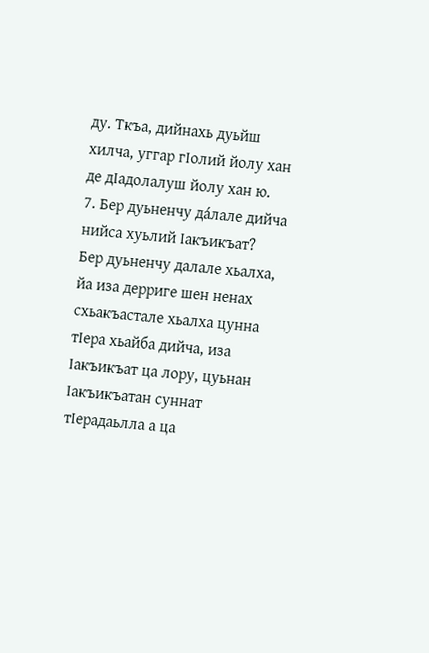ду. Ткъа, дийнахь дуьйш хилча, уггар гIолий йолу хан де дIадолалуш йолу хан ю.
7. Бер дуьненчу да́лале дийча нийса хуьлий Iакъикъат?
Бер дуьненчу далале хьалха, йа иза дерриге шен ненах схьакъастале хьалха цунна тIера хьайба дийча, иза Iакъикъат ца лору, цуьнан Iакъикъатан суннат тIерадаьлла а ца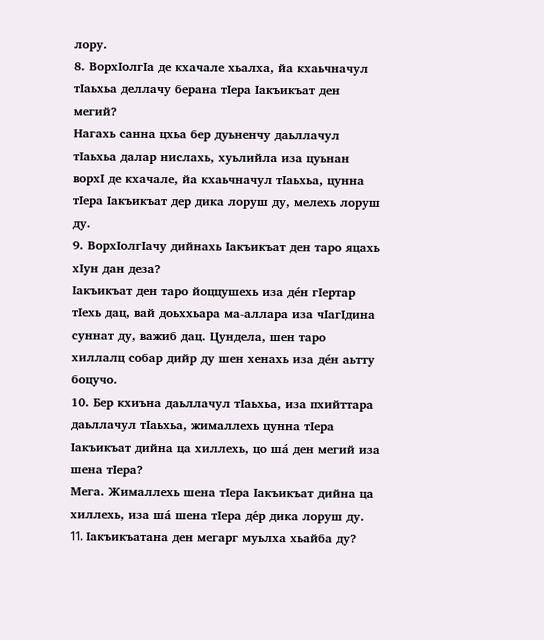лору.
8. ВорхIолгIа де кхачале хьалха, йа кхаьчначул тIаьхьа деллачу берана тIера Iакъикъат ден мегий?
Нагахь санна цхьа бер дуьненчу даьллачул тIаьхьа далар нислахь, хуьлийла иза цуьнан ворхI де кхачале, йа кхаьчначул тIаьхьа, цунна тIера Iакъикъат дер дика лоруш ду, мелехь лоруш ду.
9. ВорхIолгIачу дийнахь Iакъикъат ден таро яцахь хIун дан деза?
Iакъикъат ден таро йоццушехь иза де́н гIертар тIехь дац, вай доьххьара ма-аллара иза чIагIдина суннат ду, важиб дац. Цундела, шен таро хиллалц собар дийр ду шен хенахь иза де́н аьтту боцучо.
10. Бер кхиъна даьллачул тIаьхьа, иза пхийттара даьллачул тIаьхьа, жималлехь цунна тIера Iакъикъат дийна ца хиллехь, цо ша́ ден мегий иза шена тIера?
Мега. Жималлехь шена тIера Iакъикъат дийна ца хиллехь, иза ша́ шена тIера де́р дика лоруш ду.
11. Iакъикъатана ден мегарг муьлха хьайба ду?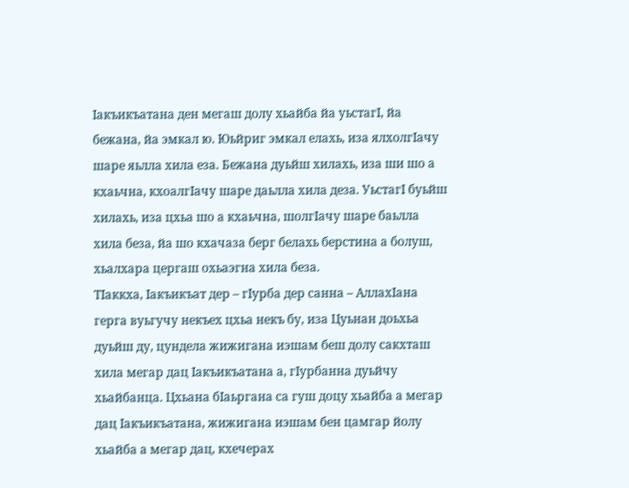Iакъикъатана ден мегаш долу хьайба йа уьстагI, йа бежана, йа эмкал ю. Юьйриг эмкал елахь, иза ялхолгIачу шаре яьлла хила еза. Бежана дуьйш хилахь, иза ши шо а кхаьчна, кхоалгIачу шаре даьлла хила деза. УьстагI буьйш хилахь, иза цхьа шо а кхаьчна, шолгIачу шаре баьлла хила беза, йа шо кхачаза берг белахь берстина а болуш, хьалхара цергаш охьаэгна хила беза.
ТIаккха, Iакъикъат дер – гIурба дер санна – АллахIана герга вуьгучу некъех цхьа некъ бу, иза Цуьнан доьхьа дуьйш ду, цундела жижигана иэшам беш долу сакхташ хила мегар дац Iакъикъатана а, гIурбанна дуьйчу хьайбанца. Цхьана бIаьргана са гуш доцу хьайба а мегар дац Iакъикъатана, жижигана иэшам бен цамгар йолу хьайба а мегар дац, кхечерах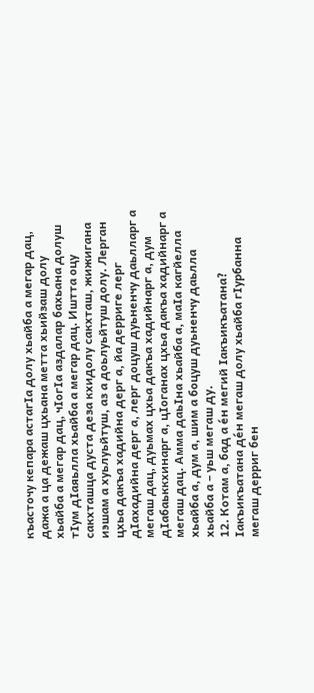къасточу кепара астагIа долу хьайба а мегар дац, дажа а ца дежаш цхьана метта хьийзаш долу хьайба а мегар дац, чIогIа аздалар бахьана долуш тIум дIаяьлла хьайба а мегар дац. Иштта оцу сакхташца дуста деза кхидолу сакхташ, жижигана иэшам а хуьлуьйтуш, аз а доьлуьйтуш долу. Лерган цхьа дакъа хадийна дерг а, йа дерриге лерг дIахадийна дерг а, лерг доцуш дуьненчу даьлларг а мегаш дац, дуьмах цхьа дакъа хадийнарг а, дум дIабаьккхинарг а, цIоганах цхьа дакъа хадийнарг а мегаш дац. Амма даьIна хьайба а, маIа кагйелла хьайба а, дум а, шим а боцуш дуьненчу даьлла хьайба а – уьш мегаш ду.
12. Котам а, бад а е́н мегий Iакъикъатана?
Iакъикъатана де́н мегаш долу хьайба гIурбанна мегаш дерриг бен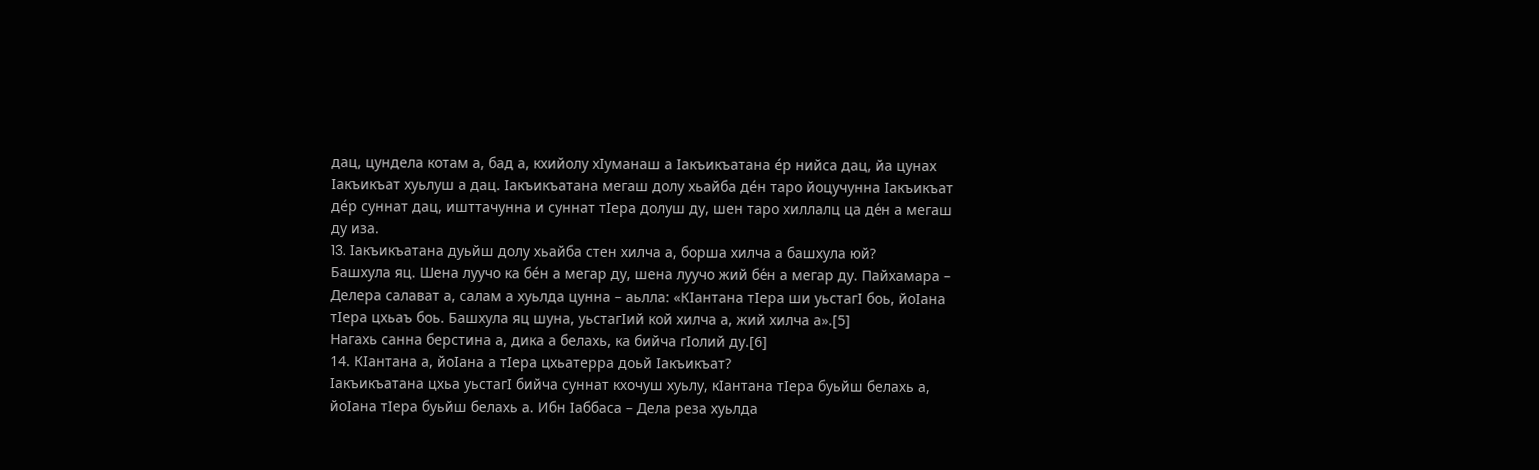дац, цундела котам а, бад а, кхийолу хIуманаш а Iакъикъатана е́р нийса дац, йа цунах Iакъикъат хуьлуш а дац. Iакъикъатана мегаш долу хьайба де́н таро йоцучунна Iакъикъат де́р суннат дац, ишттачунна и суннат тIера долуш ду, шен таро хиллалц ца де́н а мегаш ду иза.
13. Iакъикъатана дуьйш долу хьайба стен хилча а, борша хилча а башхула юй?
Башхула яц. Шена луучо ка бе́н а мегар ду, шена луучо жий бе́н а мегар ду. Пайхамара – Делера салават а, салам а хуьлда цунна – аьлла: «КIантана тIера ши уьстагI боь, йоIана тIера цхьаъ боь. Башхула яц шуна, уьстагIий кой хилча а, жий хилча а».[5]
Нагахь санна берстина а, дика а белахь, ка бийча гIолий ду.[6]
14. КIантана а, йоIана а тIера цхьатерра доьй Iакъикъат?
Iакъикъатана цхьа уьстагI бийча суннат кхочуш хуьлу, кIантана тIера буьйш белахь а, йоIана тIера буьйш белахь а. Ибн Iаббаса – Дела реза хуьлда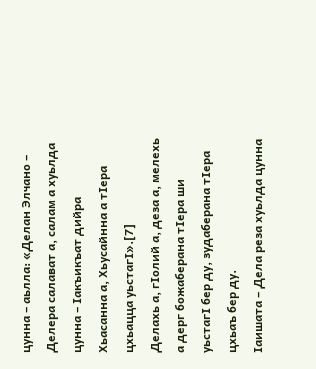цунна – аьлла: «Делан Элчано – Делера салават а, салам а хуьлда цунна – Iакъикъат дийра Хьасанна а, Хьусайнна а тIера цхьацца уьстагI».[7]
Делахь а, гIолий а, деза а, мелехь а дерг божаберана тIера ши уьстагI бер ду, зудаберана тIера цхьаъ бер ду.
Iаишата – Дела реза хуьлда цунна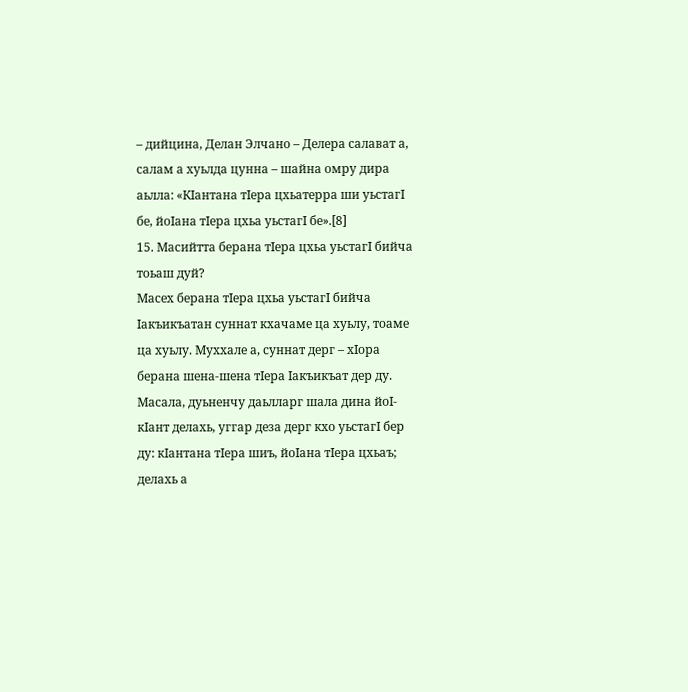– дийцина, Делан Элчано – Делера салават а, салам а хуьлда цунна – шайна омру дира аьлла: «КIантана тIера цхьатерра ши уьстагI бе, йоIана тIера цхьа уьстагI бе».[8]
15. Масийтта берана тIера цхьа уьстагI бийча тоьаш дуй?
Масех берана тIера цхьа уьстагI бийча Iакъикъатан суннат кхачаме ца хуьлу, тоаме ца хуьлу. Муххале а, суннат дерг – хIора берана шена-шена тIера Iакъикъат дер ду. Масала, дуьненчу даьлларг шала дина йоI-кIант делахь, уггар деза дерг кхо уьстагI бер ду: кIантана тIера шиъ, йоIана тIера цхьаъ; делахь а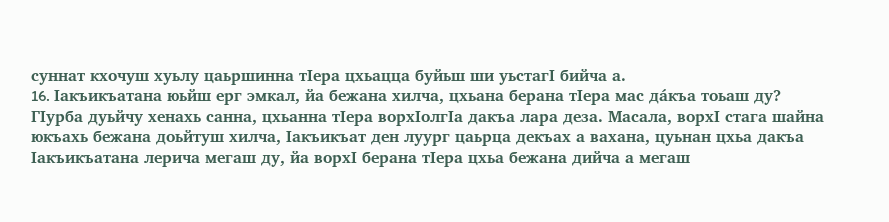суннат кхочуш хуьлу цаьршинна тIера цхьацца буйьш ши уьстагI бийча а.
16. Iакъикъатана юьйш ерг эмкал, йа бежана хилча, цхьана берана тIера мас да́къа тоьаш ду?
ГIурба дуьйчу хенахь санна, цхьанна тIера ворхIолгIа дакъа лара деза. Масала, ворхI стага шайна юкъахь бежана доьйтуш хилча, Iакъикъат ден луург цаьрца декъах а вахана, цуьнан цхьа дакъа Iакъикъатана лерича мегаш ду, йа ворхI берана тIера цхьа бежана дийча а мегаш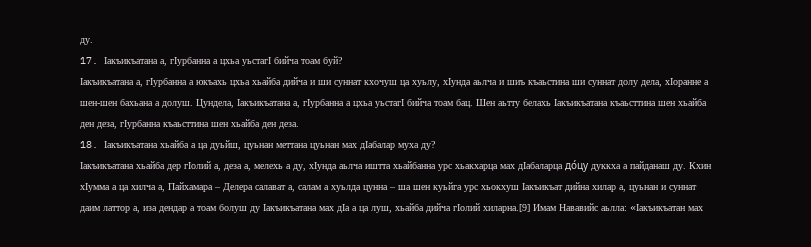ду.
17. Iакъикъатана а, гIурбанна а цхьа уьстагI бийча тоам буй?
Iакъикъатана а, гIурбанна а юкъахь цхьа хьайба дийча и ши суннат кхочуш ца хуьлу, хIунда аьлча и шиъ къаьстина ши суннат долу дела, хIоранне а шен-шен бахьана а долуш. Цундела, Iакъикъатана а, гIурбанна а цхьа уьстагI бийча тоам бац. Шен аьтту белахь Iакъикъатана къаьсттина шен хьайба ден деза, гIурбанна къаьсттина шен хьайба ден деза.
18. Iакъикъатана хьайба а ца дуьйш, цуьнан меттана цуьнан мах дIабалар муха ду?
Iакъикъатана хьайба дер гIолий а, деза а, мелехь а ду, хIунда аьлча иштта хьайбанна урс хьакхарца мах дIабаларца до́цу дуккха а пайданаш ду. Кхин хIумма а ца хилча а, Пайхамара – Делера салават а, салам а хуьлда цунна – ша шен куьйга урс хьокхуш Iакъикъат дийна хилар а, цуьнан и суннат даим латтор а, иза дендар а тоам болуш ду Iакъикъатана мах дIа а ца луш, хьайба дийча гIолий хиларна.[9] Имам Нававийс аьлла: «Iакъикъатан мах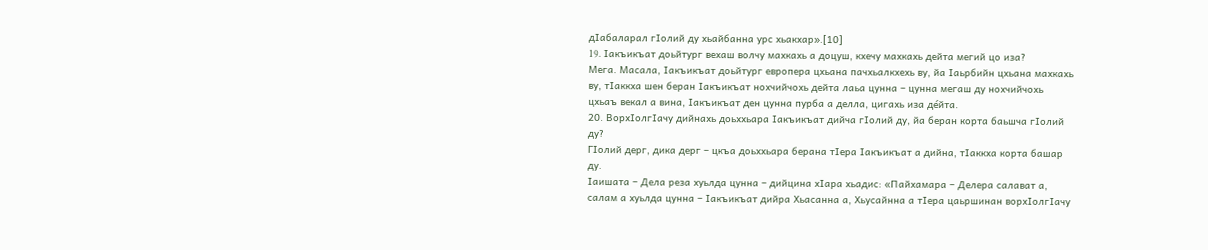дIабаларал гIолий ду хьайбанна урс хьакхар».[10]
19. Iакъикъат доьйтург вехаш волчу махкахь а доцуш, кхечу махкахь дейта мегий цо иза?
Мега. Масала, Iакъикъат доьйтург европера цхьана пачхьалкхехь ву, йа Iаьрбийн цхьана махкахь ву, тIаккха шен беран Iакъикъат нохчийчохь дейта лаьа цунна – цунна мегаш ду нохчийчохь цхьаъ векал а вина, Iакъикъат ден цунна пурба а делла, цигахь иза де́йта.
20. ВорхIолгIачу дийнахь доьххьара Iакъикъат дийча гIолий ду, йа беран корта баьшча гIолий ду?
ГIолий дерг, дика дерг – цкъа доьххьара берана тIера Iакъикъат а дийна, тIаккха корта башар ду.
Iаишата – Дела реза хуьлда цунна – дийцина хIара хьадис: «Пайхамара – Делера салават а, салам а хуьлда цунна – Iакъикъат дийра Хьасанна а, Хьусайнна а тIера цаьршинан ворхIолгIачу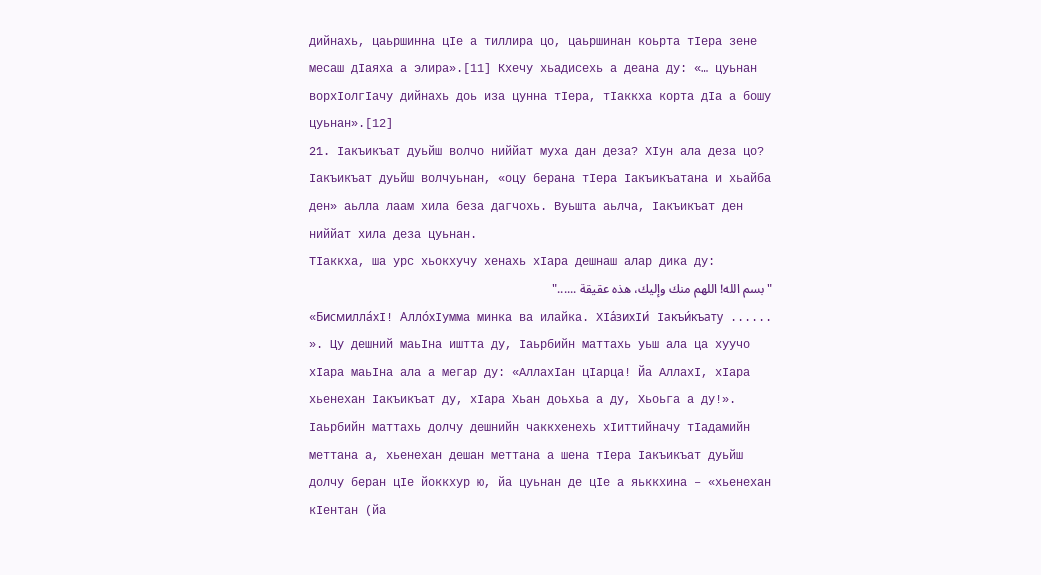дийнахь, цаьршинна цIе а тиллира цо, цаьршинан коьрта тIера зене месаш дIаяха а элира».[11] Кхечу хьадисехь а деана ду: «… цуьнан ворхIолгIачу дийнахь доь иза цунна тIера, тIаккха корта дIа а бошу цуьнан».[12]
21. Iакъикъат дуьйш волчо ниййат муха дан деза? ХIун ала деза цо?
Iакъикъат дуьйш волчуьнан, «оцу берана тIера Iакъикъатана и хьайба ден» аьлла лаам хила беза дагчохь. Вуьшта аьлча, Iакъикъат ден ниййат хила деза цуьнан.
ТIаккха, ша урс хьокхучу хенахь хIара дешнаш алар дика ду:
"بسم الله! اللهم منك وإليك، هذه عقيقة ......"
«Бисмилла́хI! Алло́хIумма минка ва илайка. ХIа́зихIи́ Iакъи́къату ...... ». Цу дешний маьIна иштта ду, Iаьрбийн маттахь уьш ала ца хуучо хIара маьIна ала а мегар ду: «АллахIан цIарца! Йа АллахI, хIара хьенехан Iакъикъат ду, хIара Хьан доьхьа а ду, Хьоьга а ду!». Iаьрбийн маттахь долчу дешнийн чаккхенехь хIиттийначу тIадамийн меттана а, хьенехан дешан меттана а шена тIера Iакъикъат дуьйш долчу беран цIе йоккхур ю, йа цуьнан де цIе а яьккхина – «хьенехан кIентан (йа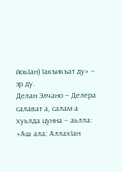йоьIан) Iакъикъат ду» – эр ду.
Делан Элчано – Делера салават а, салам а хуьлда цунна – аьлла: «Аш ала: АллахIан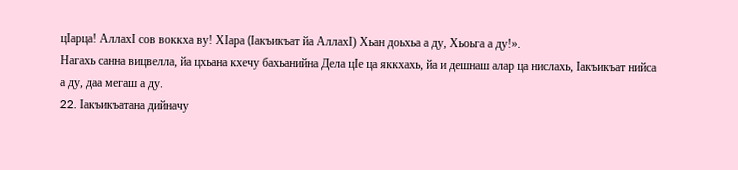цIарца! АллахI сов воккха ву! ХIара (Iакъикъат йа АллахI) Хьан доьхьа а ду, Хьоьга а ду!».
Нагахь санна вицвелла, йа цхьана кхечу бахьанийна Дела цIе ца яккхахь, йа и дешнаш алар ца нислахь, Iакъикъат нийса а ду, даа мегаш а ду.
22. Iакъикъатана дийначу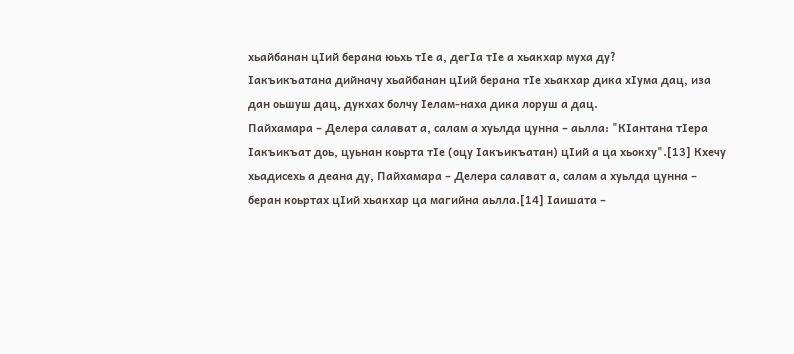хьайбанан цIий берана юьхь тIе а, дегIа тIе а хьакхар муха ду?
Iакъикъатана дийначу хьайбанан цIий берана тIе хьакхар дика хIума дац, иза дан оьшуш дац, дукхах болчу Iелам-наха дика лоруш а дац.
Пайхамара – Делера салават а, салам а хуьлда цунна – аьлла: "КIантана тIера Iакъикъат доь, цуьнан коьрта тIе (оцу Iакъикъатан) цIий а ца хьокху".[13] Кхечу хьадисехь а деана ду, Пайхамара – Делера салават а, салам а хуьлда цунна – беран коьртах цIий хьакхар ца магийна аьлла.[14] Iаишата –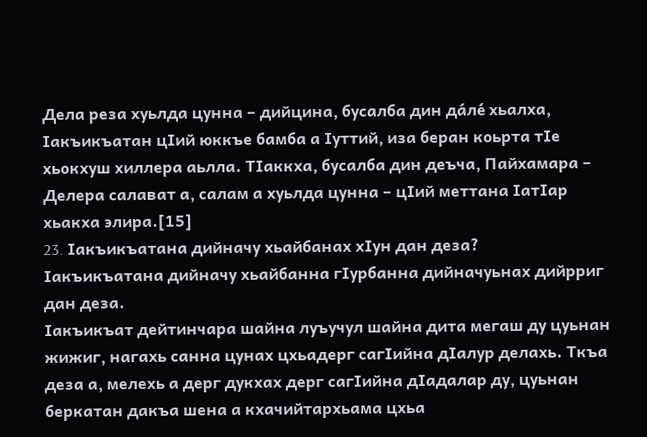Дела реза хуьлда цунна – дийцина, бусалба дин да́ле́ хьалха, Iакъикъатан цIий юккъе бамба а Iуттий, иза беран коьрта тIе хьокхуш хиллера аьлла. ТIаккха, бусалба дин деъча, Пайхамара – Делера салават а, салам а хуьлда цунна – цIий меттана IатIар хьакха элира.[15]
23. Iакъикъатана дийначу хьайбанах хIун дан деза?
Iакъикъатана дийначу хьайбанна гIурбанна дийначуьнах дийрриг дан деза.
Iакъикъат дейтинчара шайна луъучул шайна дита мегаш ду цуьнан жижиг, нагахь санна цунах цхьадерг сагIийна дIалур делахь. Ткъа деза а, мелехь а дерг дукхах дерг сагIийна дIадалар ду, цуьнан беркатан дакъа шена а кхачийтархьама цхьа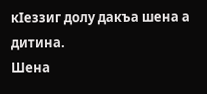кIеззиг долу дакъа шена а дитина.
Шена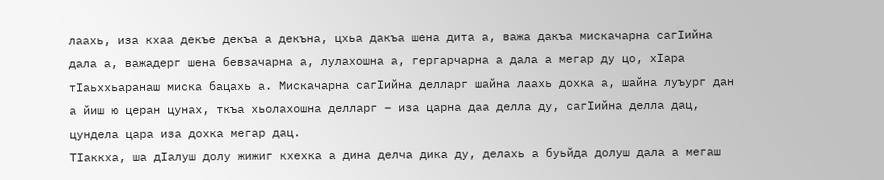лаахь, иза кхаа декъе декъа а декъна, цхьа дакъа шена дита а, важа дакъа мискачарна сагIийна дала а, важадерг шена бевзачарна а, лулахошна а, гергарчарна а дала а мегар ду цо, хIара тIаьххьаранаш миска бацахь а. Мискачарна сагIийна делларг шайна лаахь дохка а, шайна луъург дан а йиш ю церан цунах, ткъа хьолахошна делларг – иза царна даа делла ду, сагIийна делла дац, цундела цара иза дохка мегар дац.
ТIаккха, ша дIалуш долу жижиг кхехка а дина делча дика ду, делахь а буьйда долуш дала а мегаш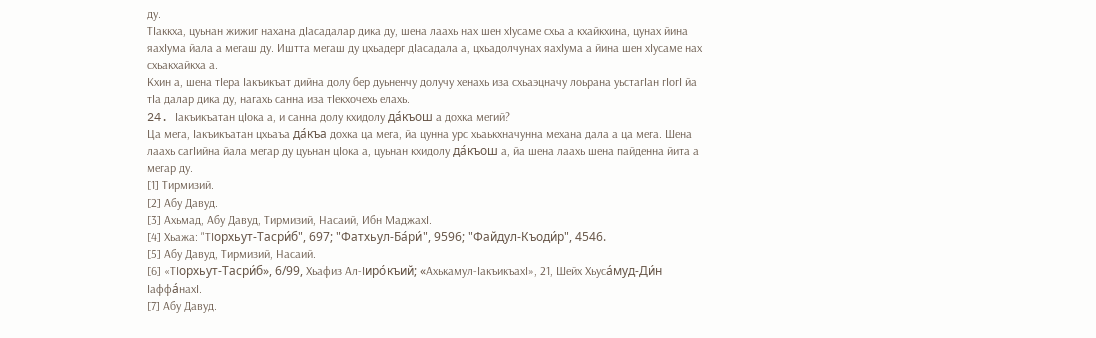ду.
ТIаккха, цуьнан жижиг нахана дIасадалар дика ду, шена лаахь нах шен хIусаме схьа а кхайкхина, цунах йина яахIума йала а мегаш ду. Иштта мегаш ду цхьадерг дIасадала а, цхьадолчунах яахIума а йина шен хIусаме нах схьакхайкха а.
Кхин а, шена тIера Iакъикъат дийна долу бер дуьненчу долучу хенахь иза схьаэцначу лоьрана уьстагIан гIогI йа тIа далар дика ду, нагахь санна иза тIекхочехь елахь.
24. Iакъикъатан цIока а, и санна долу кхидолу да́къош а дохка мегий?
Ца мега, Iакъикъатан цхьаъа да́къа дохка ца мега, йа цунна урс хьаькхначунна механа дала а ца мега. Шена лаахь сагIийна йала мегар ду цуьнан цIока а, цуьнан кхидолу да́къош а, йа шена лаахь шена пайденна йита а мегар ду.
[1] Тирмизий.
[2] Абу Давуд.
[3] Ахьмад, Абу Давуд, Тирмизий, Насаий, Ибн МаджахI.
[4] Хьажа: "ТIорхьут-Тасри́б", 697; "Фатхьул-Ба́ри́", 9596; "Файдул-Къоди́р", 4546.
[5] Абу Давуд, Тирмизий, Насаий.
[6] «ТIорхьут-Тасри́б», 6/99, Хьафиз Ал-Iиро́къий; «Ахькамул-IакъикъахI», 21, Шейх Хьусáмуд-Ди́н IаффáнахI.
[7] Абу Давуд.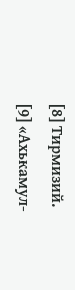[8] Тирмизий.
[9] «Ахькамул-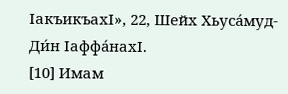IакъикъахI», 22, Шейх Хьусáмуд-Ди́н IаффáнахI.
[10] Имам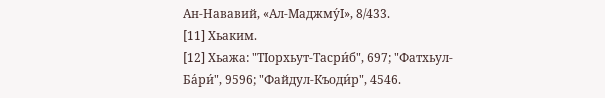Ан-Нававий, «Ал-Маджму́I», 8/433.
[11] Хьаким.
[12] Хьажа: "ТIорхьут-Тасри́б", 697; "Фатхьул-Ба́ри́", 9596; "Файдул-Къоди́р", 4546.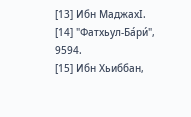[13] Ибн МаджахI.
[14] "Фатхьул-Ба́ри́", 9594.
[15] Ибн Хьиббан,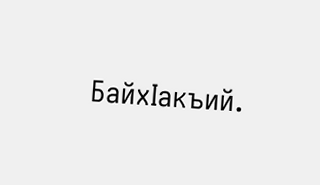БайхIакъий.